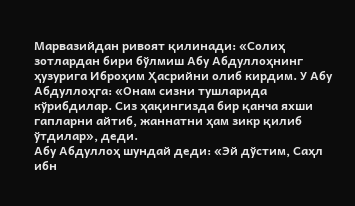Марвазийдан ривоят қилинади: «Солиҳ зотлардан бири бўлмиш Абу Абдуллоҳнинг ҳузурига Иброҳим Ҳасрийни олиб кирдим. У Абу Абдуллоҳга: «Онам сизни тушларида кўрибдилар. Сиз ҳақингизда бир қанча яхши гапларни айтиб, жаннатни ҳам зикр қилиб ўтдилар», деди.
Абу Абдуллоҳ шундай деди: «Эй дўстим, Саҳл ибн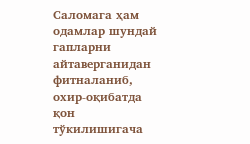Саломага ҳам одамлар шундай гапларни айтаверганидан фитналаниб, охир-оқибатда қон тўкилишигача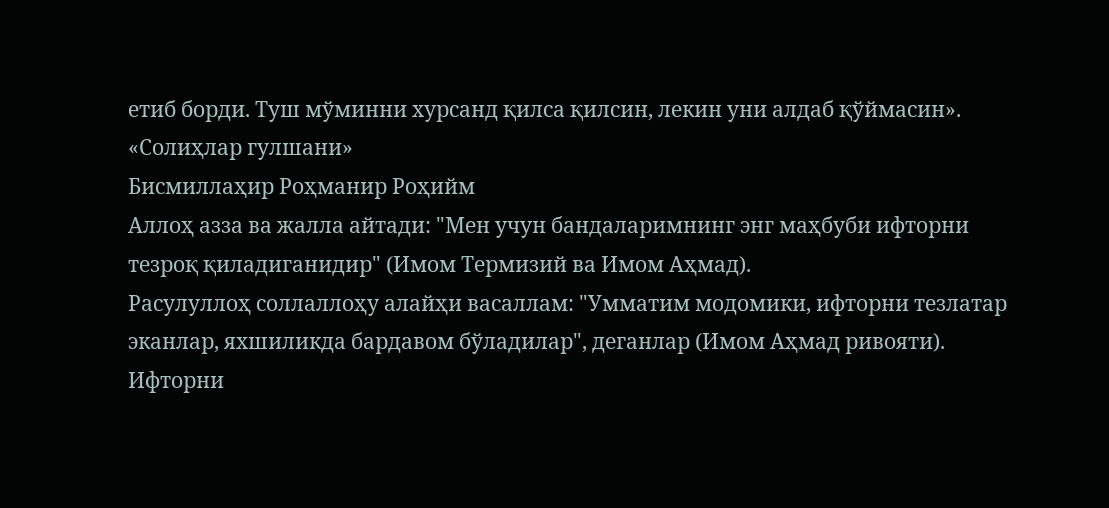етиб борди. Туш мўминни хурсанд қилса қилсин, лекин уни алдаб қўймасин».
«Солиҳлар гулшани»
Бисмиллаҳир Роҳманир Роҳийм
Аллоҳ азза ва жалла айтади: "Мен учун бандаларимнинг энг маҳбуби ифторни тезроқ қиладиганидир" (Имом Термизий ва Имом Аҳмад).
Расулуллоҳ соллаллоҳу алайҳи васаллам: "Умматим модомики, ифторни тезлатар эканлар, яхшиликда бардавом бўладилар", деганлар (Имом Аҳмад ривояти).
Ифторни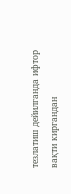тезлатиш дейилганда ифтор вақти киргандан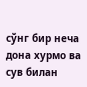сўнг бир неча дона хурмо ва сув билан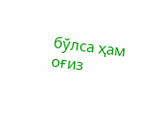бўлса ҳам оғиз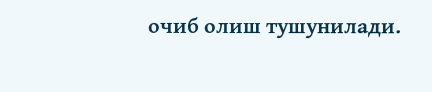очиб олиш тушунилади.